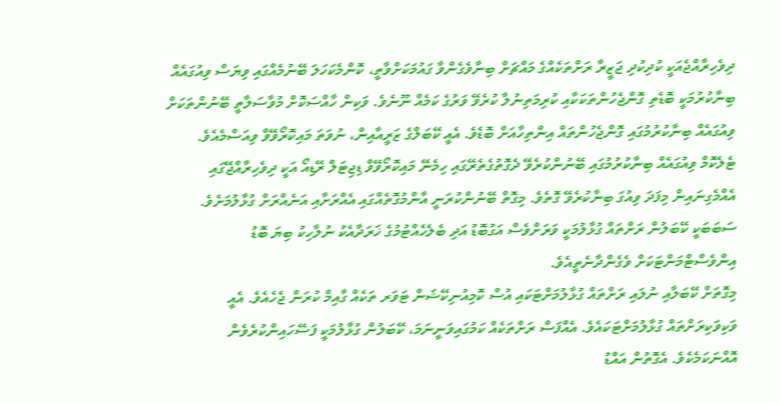ދިވެހިރާއްޖެއަކީ ކުދިކުދި ޖަޒީރާ ރަށްތަކެއްގެ މައްޗަށް ބިނާވެގެންވާ ގައުމަކަށްވާތީ، ކޮންމެކަހަލަ ބޭނުމެއްގައި ވިޔަސް ވިއުގައެއް ބިނާކުރުމަކީ ބޮޑެތި ގޮންޖެހުންތަކަކާއި ކުރިމަތިނުލާ ކުރެވޭ ވަރުގެ ކަމެއް ނޫނެވެ. ވަކިން ހާއްސަކޮށް މުވާސަލާތީ ބޭނުންތަކަށް ވިއުގައެއް ބިނާކުރުމުގައި ގޮންޖެހުންތައް އިންތިހާއަށް ބޮޑެވެ. އެއީ ކޭބަލްގެ ޒަރީއާއިން، ނުވަތަ މައިކޮރޯވޭވް ވިއަސްމެއެވެ. ޓެލެކޮމް ވިއުގައެއް ބިނާކުރުމުގައި ބޭނުންކުރެވޭ ދެގޮތުގެތެރޭގައި ހިމެނޭ މައިކޮރޯވޭވް ޑިޖިޓަލް ރޭޑިއޯ އަކީ ދިވެހިރާއްޖޭގައި އެއްމެގިނައިން މިފަދަ ވިއުގަ ބިނާކުރެވޭ ގޮތެވެ. މިގޮތް ބޭނުންކުރަނީ އާންމުގޮތެއްގައި އެއްރަށާއި އަނެއްރަށް ގުޅާލުމަށެވެ. ސަބަބަކީ ކޭބަލުން ރަށްތައް ގުޅާލުމަކީ ވަރަށްވެސް އަގުބޮޑު އަދި ބެލެހެއްޓުމުގެ ޚަރަދާއެކު ނުލާހިކު ބިޔަ ބޮޑު އިންވެސްޓްމަންޓަކަށް ވެގެންދާނެތީއެވެ.
މިގޮތަށް ކޭބަލާއި ނުލައި ރަށްތައް ގުޅާލުމަށްޓަކައި އުސް ކޮމިއުނިކޭޝަން ޓަވަރ ތަކެއް ގާއިމް ކުރަން ޖެހެއެވެ. އެއީ ވަކިވަކިރަށްތައް ގުޅާލުމަށްޓަކައެވެ. އެއްފަސް ރަށްތަކެއް ކަމުގައިވަނީނަމަ، ކޭބަލުން ގުޅާލުމަކީ ފަސޭހައިންކުރެވެން އޮއްނަކަމެކެވެ. އެގޮތުން އައްޑު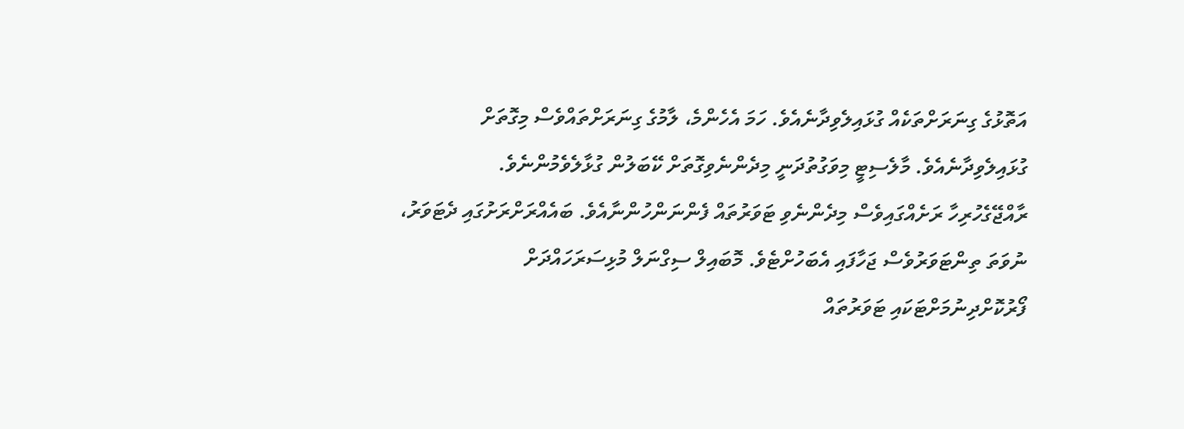އަތޮޅުގެ ގިނަރަށްތަކެއް ގުޅައިލެވިދާނެއެވެ. ހަމަ އެހެންމެ، ލާމުގެ ގިނަރަށްތައްވެސް މިގޮތަށް ގުޅައިލެވިދާނެއެވެ. މާލެސިޓީ މިވަގުތުދަނީ މިދެންނެވިގޮތަށް ކޭބަލުން ގުޅާލެވެމުންނެވެ.
ރާއްޖޭގެހުރިހާ ރަށެއްގައިވެސް މިދެންނެވި ޓަވަރުތައް ފެންނަންހުންނާއެވެ. ބައެއްރަށްރަށުގައި ދެޓަވަރު، ނުވަތަ ތިންޓަވަރުވެސް ޖަހާފައި އެބަހުށްޓެވެ. މޮބައިލް ސިގްނަލް މުޅިސަރަހައްދަށް ފޯރުކޮށްދިނުމަށްޓަކައި ޓަވަރުތައް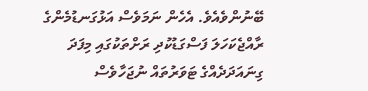ބޭނުންވެއެވެ. އެހެން ނަމަވެސް އަޅުގަނޑުމެންގެ ރާއްޖެކަހަލަ ފަސްގަޑުކުދި ރަށްތަކުގައި މިފަދަ ގިނައަދަދެއްގެ ޓަވަރުތައް ނުޖަހާވެސް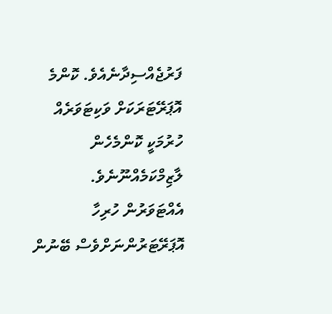ފަރުޖެއްސިދާނެއެވެ. ކޮންމެ އޮޕަރޭޓަރަކަށް ވަކިޓަވަރެއް ހުރުމަކީ ކޮންމެހެން ލާޒިމްކަމެއްނޫނެވެ. އެއްޓަވަރުން ހުރިހާ އޮޕަރޭޓަރުންނަށްވެސް ބޭނުން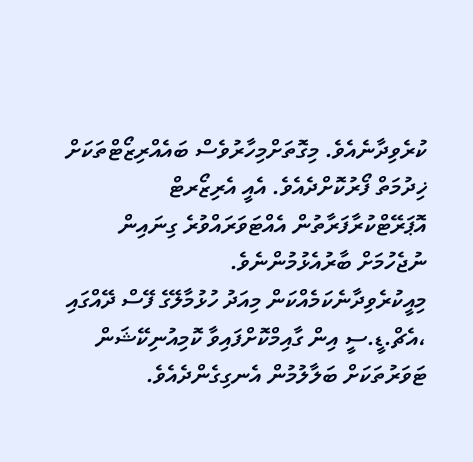ކުރެވިދާނެއެވެ. މިގޮތަށްމިހާރުވެސް ބައެއްރިޒޯޓްތަކަށް ޚިދުމަތް ފޯރުކޮށްދެއެވެ. އެއީ އެރިޒޯރޓް އޮޕަރޭޓްކުރާފަރާތުން އެއްޓަވަރައްވުރެ ގިނައިން ނުޖެހުމަށް ބާރުއެޅުމުންނެވެ.
މިއީކުރެވިދާނެކަމެއްކަން މިއަދު ހުޅުމާލޭގެ ފޭސް ދޭއްގައި ،އެޗް.ޑީ.ސީ އިން ގާއިމްކޮށްފައިވާ ކޮމިއުނިކޭޝަން ޓަވަރުތަކަށް ބަލާލުމުން އެނގިގެންދެއެވެ.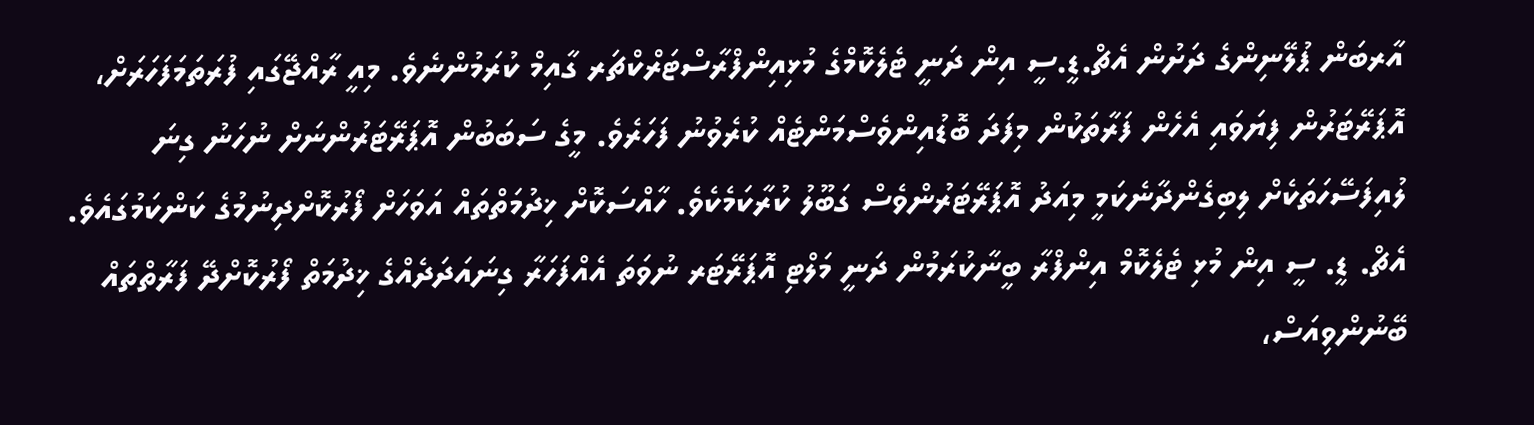އާރބަން ޕުލޭނިންގެ ދަށުން އެޗް.ޑީ.ސީ އިން ދަނީ ޓެލެކޮމްގެ މުޅިއިންފްރާސްޓަރްކްޗަރ ގާއިމް ކުރަމުންނެވެ. މިއީ ރާއްޖޭގައި ފުރަތަމަފަހަރަށް، އޮޕަރޭޓަރުން ފިޔަވައި އެހެން ފަރާތަކުން މިފަދަ ބޮޑުއިންވެސްމަންޓެއް ކުރެވުނު ފަހަރެވެ. މީގެ ސަބަބުން އޮޕަރޭޓަރުންނަށް ނުހަނު ގިނަ ލުއިފަސޭހަތަކެށް ލިބިގެންދާނެކަމީ މިއަދު އޮޕަރޭޓަރުންވެސް ގަބޫލު ކުރާކަމެކެވެ. ހާއްސަކޮށް ޚިދުމަތްތައް އަވަހަށް ފޯރުކޮށްދިނުމުގެ ކަންކަމުގައެވެ.
އެޗް. ޑީ. ސީ އިން މުޅި ޓެލެކޮމް އިންފްރާ ބީނާކުރަމުން ދަނީ މަލްޓި އޮޕަރޭޓަރ ނުވަތަ އެއްފަހަރާ ގިނައަދަދެއްގެ ޚިދުމަތް ފޯރުކޮށްދޭ ފަރާތްތައް ބޭނުންވިއަސް،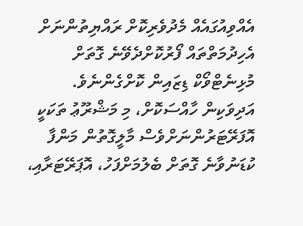އެއްވިއުގައެއް މެދުވެރިކޮށް ރައްޔިތުންނަށް އެހިދުމަތްތައް ފޯރުކޮށްދެވޭނެ ގޮތަށް މުޅިނެޓްވޯކް ޑިޒައިން ކޮށްގެންނެވެ. އަދިވަކިން ހާއްސަކޮށް، މި މަޝްރޫޢު ތަކަކީ އޮފަރޭޓަރުންނަށްވެސް މާލީގޮތުން މަންފާ ކުޑަނުވާނެ ގޮތަށް ބެލުމަށްފަހު، އޮޕަރޭޓަރާއި،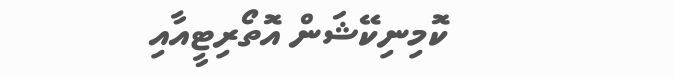ކޮމިނިކޭޝަން އޮތޯރިޓީއާއި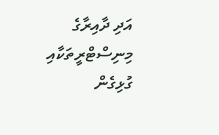އަދި ދާއިރާގެ މިނިސްޓްރީތަކާއި ގުޅިގެން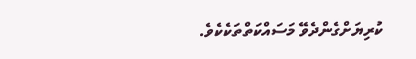ކުރިޔަށްގެންދެވޭ މަސައްކަތްތަކެކެވެ.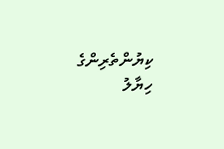ކިޔުންތެރިންގެ ހިޔާލު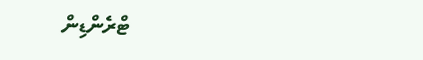ޓްރެންޑިން